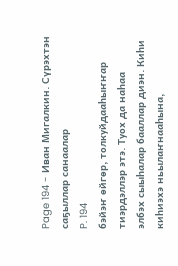Page 194 - Иван Мигалкин. Сүрэхтэн саҕыллар санаалар
P. 194
бэйэҥ өйгөр, толкуйдааһыҥҥар тиэрдэллэр этэ. Туох да наһаа
элбэх сыыһалар бааллар диэн. Киһи киһиэхэ ньылаҥнааһына,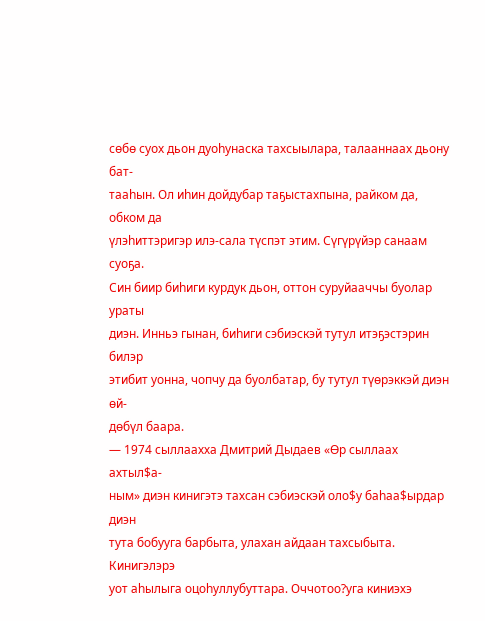сөбө суох дьон дуоһунаска тахсыылара, талааннаах дьону бат-
тааһын. Ол иһин дойдубар таҕыстахпына, райком да, обком да
үлэһиттэригэр илэ-сала түспэт этим. Сүгүрүйэр санаам суоҕа.
Син биир биһиги курдук дьон, оттон суруйааччы буолар ураты
диэн. Инньэ гынан, биһиги сэбиэскэй тутул итэҕэстэрин билэр
этибит уонна, чопчу да буолбатар, бу тутул түөрэккэй диэн өй-
дөбүл баара.
— 1974 сыллаахха Дмитрий Дыдаев «Өр сыллаах ахтыл$а-
ным» диэн кинигэтэ тахсан сэбиэскэй оло$у баһаа$ырдар диэн
тута бобууга барбыта, улахан айдаан тахсыбыта. Кинигэлэрэ
уот аһылыга оцоһуллубуттара. Оччотоо?уга киниэхэ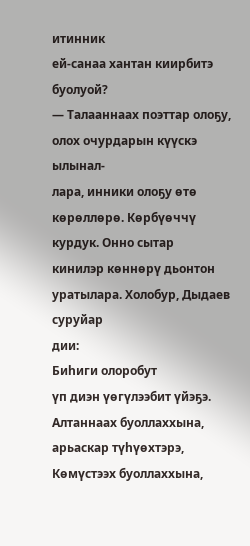итинник
ей-санаа хантан киирбитэ буолуой?
— Талааннаах поэттар олоҕу, олох очурдарын күүскэ ылынал-
лара, инники олоҕу өтө көрөллөрө. Көрбүөччү курдук. Онно сытар
кинилэр көннөрү дьонтон уратылара. Холобур, Дыдаев суруйар
дии:
Биһиги олоробут
үп диэн үөгүлээбит үйэҕэ.
Алтаннаах буоллаххына,
арьаскар түһүөхтэрэ,
Көмүстээх буоллаххына,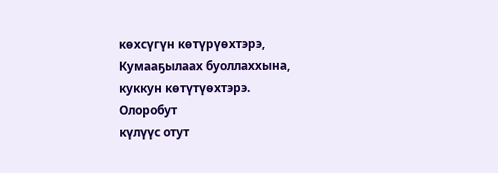көхсүгүн көтүрүөхтэрэ,
Кумааҕылаах буоллаххына,
куккун көтүтүөхтэрэ.
Олоробут
күлүүс отут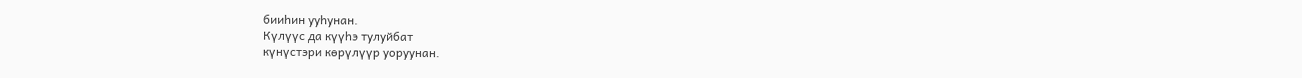бииһин ууһунан.
Күлүүс да күүһэ тулуйбат
күнүстэри көрүлүүр уоруунан.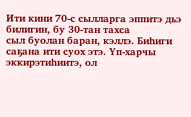Ити кини 70-с сылларга эппитэ дьэ билигин, бу 30-тан тахса
сыл буолан баран, кэллэ. Биһиги саҕана ити суох этэ. Үп-харчы
эккирэтиһиитэ, ол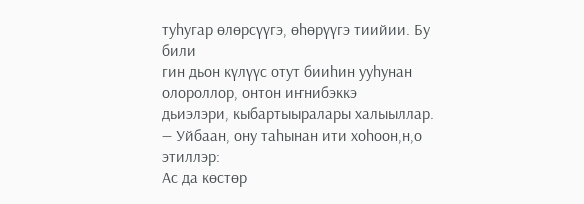туһугар өлөрсүүгэ, өһөрүүгэ тиийии. Бу били
гин дьон күлүүс отут бииһин ууһунан олороллор, онтон иҥнибэккэ
дьиэлэри, кыбартыыралары халыыллар.
— Уйбаан, ону таһынан ити хоһоон,н,о этиллэр:
Ас да көстөр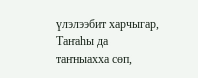үлэлээбит харчыгар,
Таҥаһы да
таҥныахха сөп,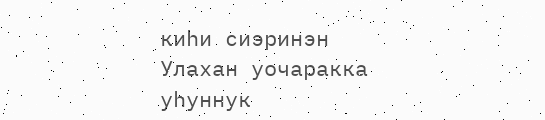киһи сиэринэн
Улахан уочаракка
уһуннук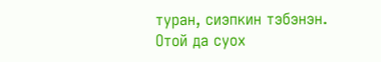туран, сиэпкин тэбэнэн.
Отой да суох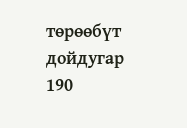төрөөбүт дойдугар
190